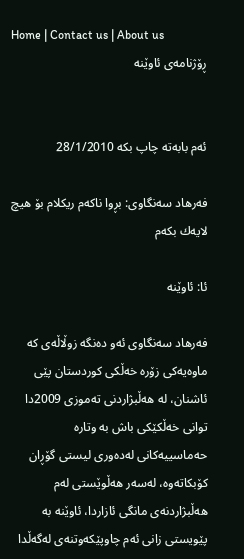Home | Contact us | About us
ڕۆژنامه‌ی ئاوێنه‌


ئه‌م بابه‌ته‌ چاپ بکه‌ 28/1/2010

فه‌رهاد سه‌نگاوی‌: بڕوا ناكه‌م ریكلام بۆ هیچ لایه‌ك بكه‌م

ئا: ئاوێنە

فه‌رهاد سه‌نگاوی‌ ئه‌و ده‌نگه‌ زوڵاڵه‌ی‌ كه‌ ماوه‌یه‌كی‌ زۆره‌ خه‌ڵكی‌ كوردستان پێی‌ ئاشنان، له‌ هه‌ڵبژاردنی‌ ته‌موزی‌ 2009دا توانی‌ خه‌ڵكێكی‌ باش به‌ وتاره‌ حه‌ماسییه‌كانی‌ له‌ده‌وری‌ لیستی‌ گۆڕان كۆبكاته‌وه‌، له‌سه‌ر هه‌ڵوێستی‌ له‌م هه‌ڵبژاردنه‌ی مانگی ئازاردا، ئاوێنه‌ به‌ پێویستی زانی ئه‌م چاوپێكه‌وتنه‌ی له‌گه‌ڵدا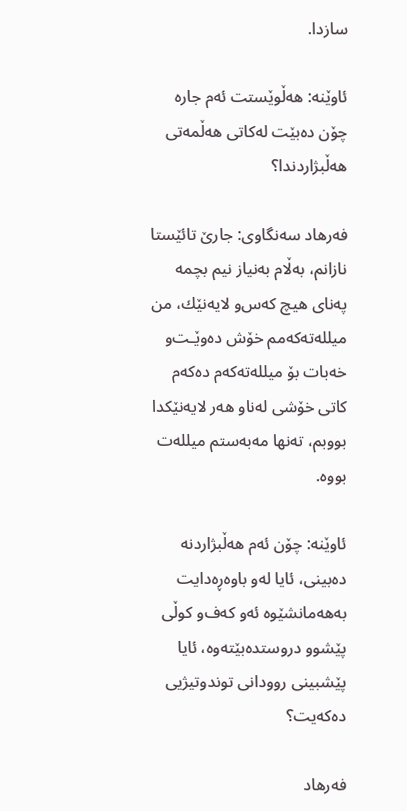سازدا.

ئاوێنه‌: هه‌ڵوێستت ئه‌م جاره‌ چۆن ده‌بێت له‌كاتی‌ هه‌ڵمه‌تی‌ هه‌ڵبژاردندا؟

فه‌رهاد سه‌نگاوی‌: جارێ‌ تائێستا نازانم، به‌ڵام به‌نیاز نیم بچمه‌ په‌نای‌ هیچ كه‌س‌و لایه‌نێك، من میلله‌ته‌كه‌مم خۆش ده‌وێـت‌و خه‌بات بۆ میلله‌ته‌كه‌م ده‌كه‌م كاتی‌ خۆشی‌ له‌ناو هه‌ر لایه‌نێكدا بووبم، ته‌نها مه‌به‌ستم میلله‌ت بووه‌.

ئاوێنه‌: چۆن ئه‌م هه‌ڵبژاردنه‌ ده‌بینی، ئایا له‌و باوه‌ڕه‌دایت به‌هه‌مانشێوه‌ ئه‌و كه‌ف‌و كوڵی‌ پێشوو دروستده‌بێته‌وه‌، ئایا پێشبینی‌ روودانی‌ توندوتیژیی‌ ده‌كه‌یت؟

فه‌رهاد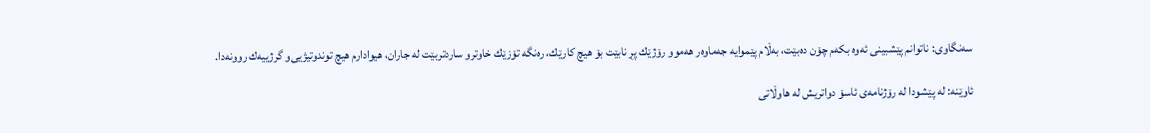سه‌نگاوی‌: ناتوانم پێشبینی‌ ئه‌وه‌ بكه‌م چۆن ده‌بێت، به‌ڵام پێموایه‌ جه‌ماوه‌ر هه‌موو رۆژێك پڕ نابێت بۆ هیچ كارێك، ره‌نگه‌ تۆزێك خاوتر‌و ساردتربێت له‌ جاران، هیوادارم هیچ توندوتیژیی‌و گرژییه‌ك روونه‌دا.

ئاوێنه‌: له‌ پێشودا له‌ رۆژنامه‌ی‌ ئاسۆ دواتریش له‌ هاوڵاتی‌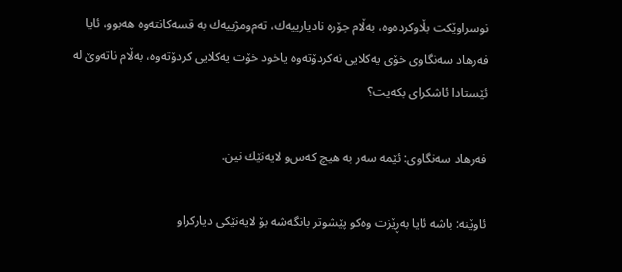نوسراوێكت بڵاوكرده‌وه‌، به‌ڵام جۆره‌ نادیارییه‌ك، ته‌م‌ومژییه‌ك به‌ قسه‌كانته‌وه‌ هه‌بوو، ئایا فه‌رهاد سه‌نگاوی‌ خۆی‌ یه‌كلایی‌ نه‌كردۆته‌وه‌ یاخود خۆت یه‌كلایی‌ كردۆته‌وه‌، به‌ڵام ناته‌وێ‌ له‌ ئێستادا ئاشكرای‌ بكه‌یت؟

فه‌رهاد سه‌نگاوی‌: ئێمه‌ سه‌ر به‌ هیچ كه‌س‌و لایه‌نێك نین.

ئاوێنه‌: باشه‌ ئایا به‌ڕێزت وه‌كو پێشوتر بانگه‌شه‌ بۆ لایه‌نێكی‌ دیاركراو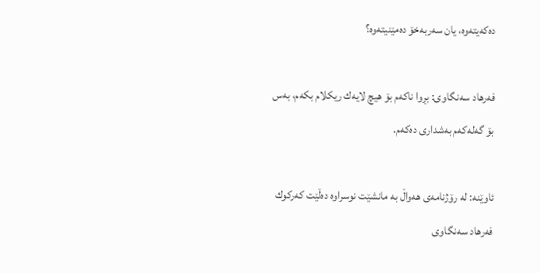ده‌كه‌یته‌وه‌، یان سه‌ربه‌خۆ ده‌مێنیته‌وه‌؟

فه‌رهاد سه‌نگاوی‌: بڕوا ناكه‌م بۆ هیچ لایه‌ك ریكلام بكه‌م، به‌س بۆ گه‌له‌كه‌م به‌شداری‌ ده‌كه‌م.

ئاوێنه‌: له‌ رۆژنامه‌ی‌ هه‌واڵ به‌ مانشێت نوسراوه‌ ده‌ڵێت كه‌ركوك فه‌رهاد سه‌نگاوی‌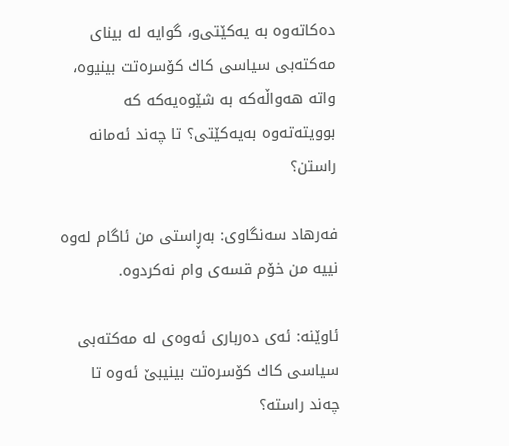ده‌كاته‌وه‌ به‌ یه‌كێتی‌‌و، گوایه‌ له‌ بینای‌ مه‌كته‌بی‌ سیاسی‌ كاك كۆسره‌تت بینیوه‌، واته‌ هه‌واڵه‌كه‌ به‌ شێوه‌یه‌كه‌ كه‌ بوویته‌ته‌وه‌ به‌یه‌كێتی‌؟ تا چه‌ند ئه‌مانه‌ راستن؟

فه‌رهاد سه‌نگاوی‌: به‌ڕاستی‌ من ئاگام له‌وه‌ نییه‌ من خۆم قسه‌ی‌ وام نه‌كردوه‌.

ئاوێنه‌: ئه‌ی‌ ده‌رباری‌ ئه‌وه‌ی‌ له‌ مه‌كته‌بی‌ سیاسی‌ كاك كۆسره‌تت بینیبێ‌ ئه‌وه‌ تا چه‌ند راسته‌؟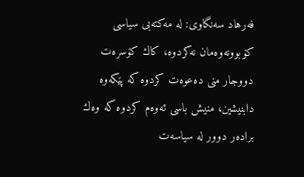فه‌رهاد سه‌نگاوی‌: له‌ مه‌كته‌بی‌ سیاسی‌ كۆبوونه‌وه‌مان نه‌كردوه‌، كاك كۆسره‌ت دووجار منی‌ ده‌عوه‌ت كردوه‌ كه‌ پێكه‌وه‌ دابنیشین، منیش باسی‌ ئه‌وه‌م كردوه‌ كه‌ وه‌ك براده‌ر دوور له‌ سیاسه‌ت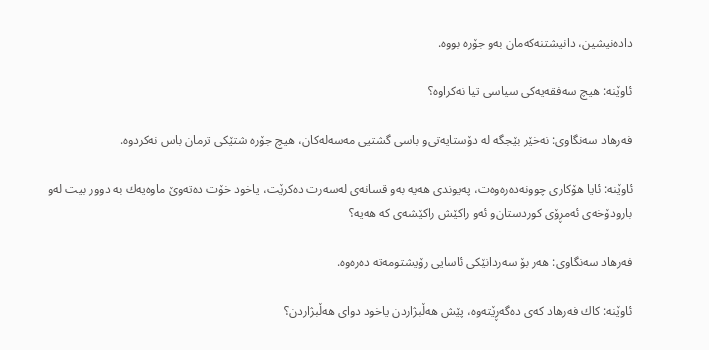داده‌نیشین، دانیشتنه‌كه‌مان به‌و جۆره‌ بووه‌.

ئاوێنه‌: هیچ سه‌فقه‌یه‌كی‌ سیاسی‌ تیا نه‌كراوه‌؟

فه‌رهاد سه‌نگاوی‌: نه‌خێر بێجگه‌ له‌ دۆستایه‌تی‌‌و باسی‌ گشتیی‌ مه‌سه‌له‌كان، هیچ جۆره‌ شتێكی‌ ترمان باس نه‌كردوه‌.

ئاوێنه‌: ئایا هۆكاری‌ چوونه‌ده‌ره‌وه‌ت، په‌یوندی‌ هه‌یه‌ به‌و قسانه‌ی‌ له‌سه‌رت ده‌كرێت، یاخود خۆت ده‌ته‌وێ‌ ماوه‌یه‌ك به‌ دوور بیت له‌و بارودۆخه‌ی‌ ئه‌مڕۆی‌ كوردستان‌و ئه‌و راكێش راكێشه‌ی‌ كه‌ هه‌یه‌؟

فه‌رهاد سه‌نگاوی‌: هه‌ر بۆ سه‌ردانێكی‌ ئاسایی‌ رۆیشتومه‌ته‌ ده‌ره‌وه‌.

ئاوێنه‌: كاك فه‌رهاد كه‌ی‌ ده‌گه‌ڕێته‌وه‌، پێش هه‌ڵبژاردن یاخود دوای‌ هه‌ڵبژاردن؟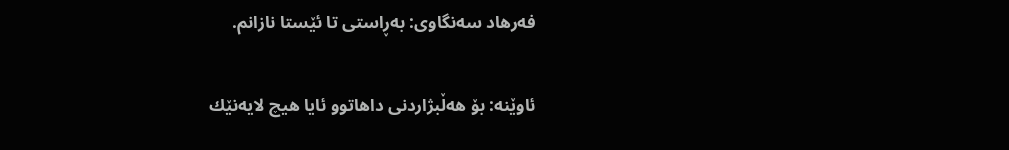فه‌رهاد سه‌نگاوی‌: به‌ڕاستی‌ تا ئێستا نازانم.

ئاوێنه‌: بۆ هه‌ڵبژاردنی‌ داهاتوو ئایا هیچ لایه‌نێك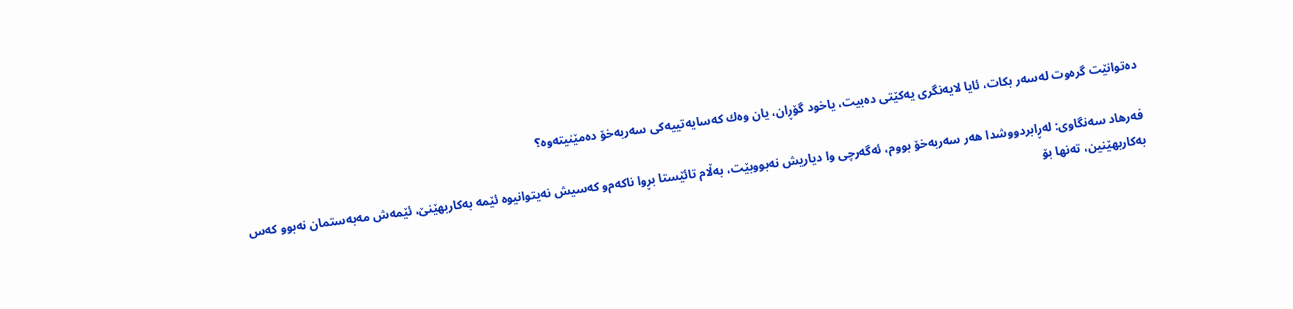ده‌توانێت گره‌وت له‌سه‌ر بكات، ئایا لایه‌نگری‌ یه‌كێتی‌ ده‌بیت، یاخود گۆڕان، یان وه‌ك كه‌سایه‌تییه‌كی‌ سه‌ربه‌خۆ ده‌مێنیته‌وه‌؟

فه‌رهاد سه‌نگاوی‌: له‌ڕابردووشدا هه‌ر سه‌ربه‌خۆ بووم، ئه‌گه‌رچی‌ وا دیاریش نه‌بووبێت، به‌ڵام تائێستا بڕوا ناكه‌م‌و كه‌سیش نه‌یتوانیوه‌ ئێمه‌ به‌كاربهێنێ‌، ئێمه‌ش مه‌به‌ستمان نه‌بوو كه‌س به‌كاربهێنین، ته‌نها بۆ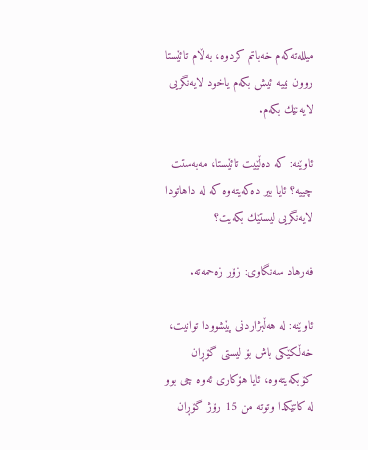میلله‌ته‌كه‌م خه‌باتم كردوه‌، به‌ڵام تائێستا روون نییه‌ ئیش بكه‌م یاخود لایه‌نگریی‌ لایه‌نێك بكه‌م.

ئاوێنه‌: كه‌ ده‌ڵێیت تائێستا، مه‌به‌ستت چییه‌؟ ئایا بیر ده‌كه‌یته‌وه‌ كه‌ له‌ داهاتودا لایه‌نگریی‌ لیستێك بكه‌یت؟

فه‌رهاد سه‌نگاوی‌: زۆر زه‌حمه‌ته‌.

ئاوێنه‌: له‌ هه‌ڵبژاردنی‌ پێشوودا توانیت، خه‌ڵكێكی باش بۆ لیستی‌ گۆڕان كۆبكه‌یته‌وه‌، ئایا هۆكاری‌ ئه‌وه‌ چی‌ بوو له‌ كاتێكدا وتوته‌ من 15 رۆژ گۆڕان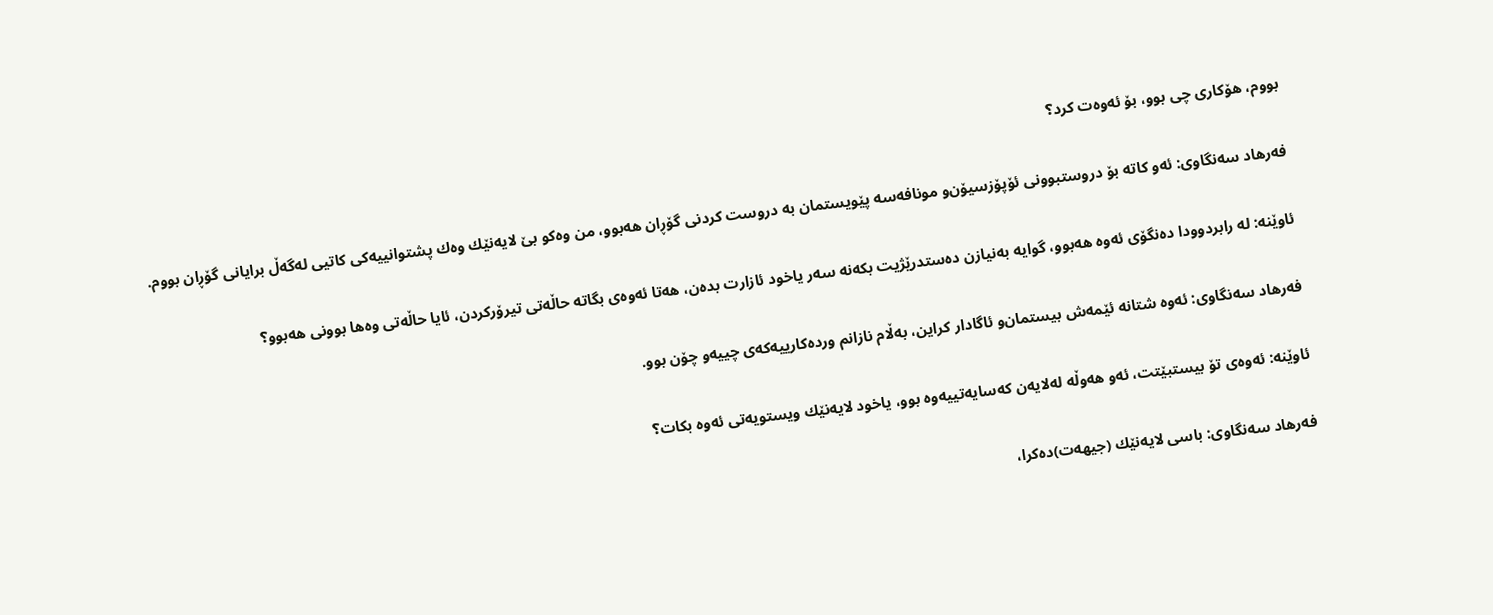بووم، هۆكاری‌ چی‌ بوو، بۆ ئه‌وه‌ت كرد؟

فه‌رهاد سه‌نگاوی‌: ئه‌و كاته‌ بۆ دروستبوونی ئۆپۆزسیۆن‌و مونافەسه‌ پێویستمان به‌ دروست كردنی‌ گۆڕان هه‌بوو، من وه‌كو بێ‌ لایه‌نێك وه‌ك پشتوانییه‌كی‌ كاتیی‌ له‌گه‌ڵ برایانی‌ گۆڕان بووم.

ئاوێنه‌: له‌ رابردوودا ده‌نگۆی‌ ئه‌وه‌ هه‌بوو، گوایه‌ به‌نیازن ده‌ستدرێژیت بكه‌نه‌ سه‌ر یاخود ئازارت بده‌ن، هه‌تا ئه‌وه‌ی‌ بگاته‌ حاڵه‌تی‌ تیرۆركردن، ئایا حاڵه‌تی‌ وه‌ها بوونی‌ هه‌بوو؟

فه‌رهاد سه‌نگاوی‌: ئه‌وه‌ شتانه‌ ئێمه‌ش بیستمان‌و ئاگادار كراین، به‌ڵام نازانم ورده‌كارییه‌كه‌ی‌ چییه‌‌و چۆن بوو.

ئاوێنه‌: ئه‌وه‌ی‌ تۆ بیستبێتت، ئه‌و هه‌وڵه‌ له‌لایه‌ن كه‌سایه‌تییه‌وه‌ بوو، یاخود لایه‌نێك ویستویه‌تی‌ ئه‌وه‌ بكات؟

فه‌رهاد سه‌نگاوی‌: باسی‌ لایه‌نێك (جیهه‌ت)ده‌كرا،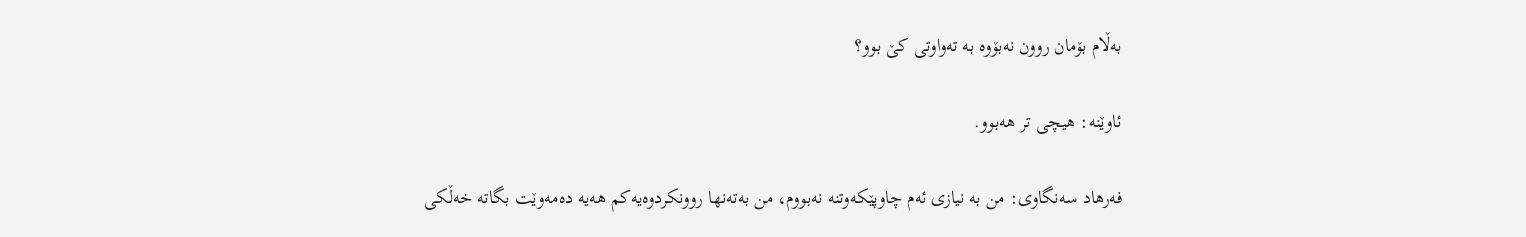به‌ڵام بۆمان روون نه‌بۆوه‌ به‌ ته‌واوتی‌ كێ‌ بوو؟

ئاوێنه‌: هیچی‌ تر هه‌بوو.

فەرهاد سه‌نگاوی‌: من به‌ نیازی‌ ئه‌م چاوپێكه‌وتنه‌ نه‌بووم، من به‌ته‌نها روونكردوه‌یه‌كم هه‌یه‌ ده‌مه‌وێت بگاته‌ خه‌ڵكی‌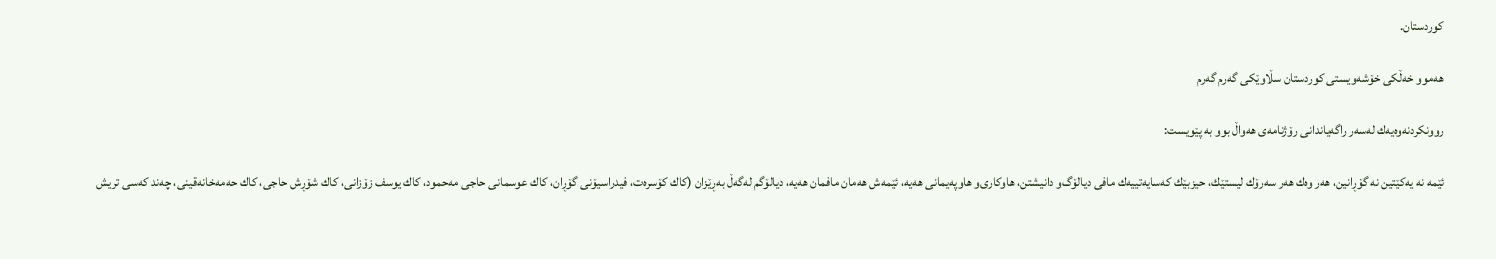كوردستان.

هه‌موو خه‌ڵكی‌ خۆشه‌ویستی‌ كوردستان سڵاوێكی‌ گه‌رم گه‌رم

روونكردنه‌وه‌یه‌ك له‌سه‌ر راگه‌یاندانی‌ رۆژنامه‌ی‌ هه‌واڵ بوو به‌ پێویست:

ئێمه‌ نه‌ یه‌كێتین نه‌ گۆڕانین، هه‌ر وه‌ك هه‌ر سه‌رۆك لیستێك، حیزبێك كه‌سایه‌تییه‌ك مافی‌ دیالۆگ‌و دانیشتن، هاوكاری‌‌و هاوپه‌یمانی‌ هه‌یه‌، ئێمه‌ش هه‌مان مافمان هه‌یه‌، دیالۆگم له‌گه‌ڵ به‌ڕێزان (كاك كۆسره‌ت، فیدراسیۆنی‌ گۆڕان، كاك عوسمانی‌ حاجی‌ مه‌حمود، كاك یوسف زۆزانی‌، كاك شۆڕش حاجی‌، كاك حه‌مه‌خانه‌قینی‌، چه‌ند كه‌سی‌ تریش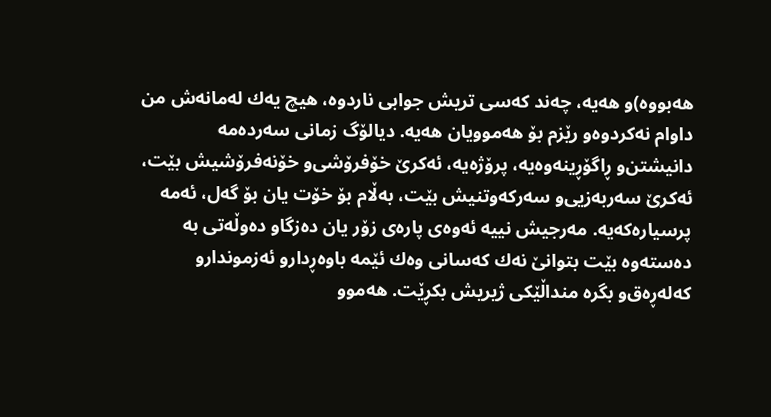هه‌بووه‌)و هه‌یه‌، چه‌ند كه‌سی‌ تریش جوابی‌ ناردوه‌، هیچ یه‌ك له‌مانه‌ش من داوام نه‌كردوه‌‌و رێزم بۆ هه‌موویان هه‌یه‌. دیالۆگ زمانی‌ سه‌رده‌مه‌ دانیشتن‌و ڕاگۆڕینه‌وه‌یه‌، پرۆژه‌یه‌، ئه‌كرێ‌ خۆفرۆشی‌‌و خۆنه‌فرۆشیش بێت، ئه‌كرێ سه‌ربه‌زیی‌و سه‌ركه‌وتنیش بێت، به‌ڵام بۆ خۆت یان بۆ گه‌ل، ئه‌مه‌ پرسیاره‌كه‌یه‌. مه‌رجیش نییه‌ ئه‌وه‌ی‌ پاره‌ی‌ زۆر یان ده‌زگا‌و ده‌وڵه‌تی‌ به‌ ده‌سته‌وه‌ بێت بتوانێ‌ نه‌ك كه‌سانی‌ وه‌ك ئێمه‌ باوه‌ڕدار‌و ئه‌زموندار‌و كه‌له‌ڕه‌ق‌و بگره‌ منداڵێكی‌ ژیریش بكڕێت. هه‌موو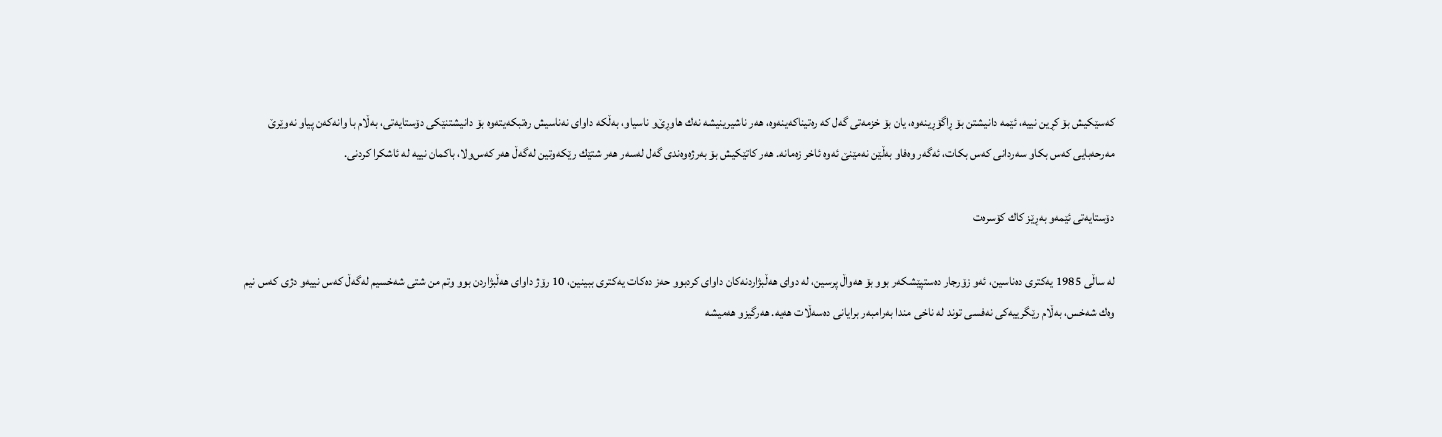كه‌سێكیش بۆ كڕین نییه‌، ئێمه‌ دانیشتن بۆ ڕاگۆڕینه‌وه‌، یان بۆ خزمه‌تی‌ گه‌ل كه‌ ره‌تیناكه‌ینه‌وه‌، هه‌ر ناشیرینیشه‌ نه‌ك هاوڕێ‌‌و ناسیاو، به‌ڵكه‌ داوای‌ نه‌ناسیش ره‌تبكه‌یته‌وه‌ بۆ دانیشتنێكی‌ دۆستایه‌تی‌، به‌ڵام با وانه‌كه‌ن پیاو نه‌وێرێ‌ مه‌رحه‌بایی‌ كه‌س بكا‌و سه‌ردانی‌ كه‌س بكات، ئه‌گه‌ر وه‌فاو به‌ڵێن نه‌مێنێ‌ ئه‌وه‌ ئاخر زه‌مانه‌. هه‌ر كاتێكیش بۆ به‌رژه‌وه‌ندی‌ گه‌ل له‌سه‌ر هه‌ر شتێك رێكه‌وتین له‌گه‌ڵ هه‌ر كه‌س‌ولا، باكمان نییه‌ له‌ ئاشكرا كردنی‌.

دۆستایه‌تی‌ ئێمه‌و به‌ڕێز كاك كۆسره‌ت

له‌ ساڵی‌ 1985 یه‌كتری‌ ده‌ناسین، ئه‌و زۆرجار ده‌ستپێشكه‌ر بوو بۆ هه‌واڵ پرسین، له‌ دوای‌ هه‌ڵبژاردنه‌كان داوای‌ كردبوو حه‌ز ده‌كات یه‌كتری‌ ببینین، 10 رۆژ داوای‌ هه‌ڵبژاردن بوو وتم من شتی‌ شه‌خسیم له‌گه‌ڵ كه‌س نییه‌‌و دژی كه‌س نیم وه‌ك شه‌خس، به‌ڵام رێگرییه‌كی‌ نه‌فسی‌ توند له‌ ناخی‌ مندا به‌رامبه‌ر برایانی‌ ده‌سه‌ڵات هه‌یه‌. هه‌رگیز‌و هه‌میشه‌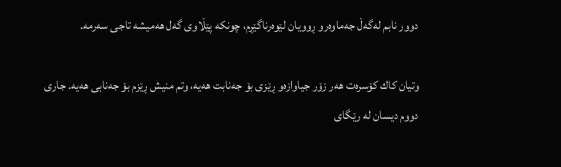دوور نابم له‌گه‌ڵ جه‌ماوه‌ر‌و ڕوویان لێوه‌رناگێڕم، چونكه‌ پێڵاوی گه‌ل هه‌میشه‌ تاجی سه‌رمه‌.

وتیان كاك كۆسره‌ت هه‌ر زۆر جیاوازه‌‌و ڕێزی‌ بۆ جه‌نابت هه‌یه‌، وتم منیش ڕێزم بۆ جه‌نابی‌ هه‌یه‌. جاری‌ دووم دیسان له‌ رێگای‌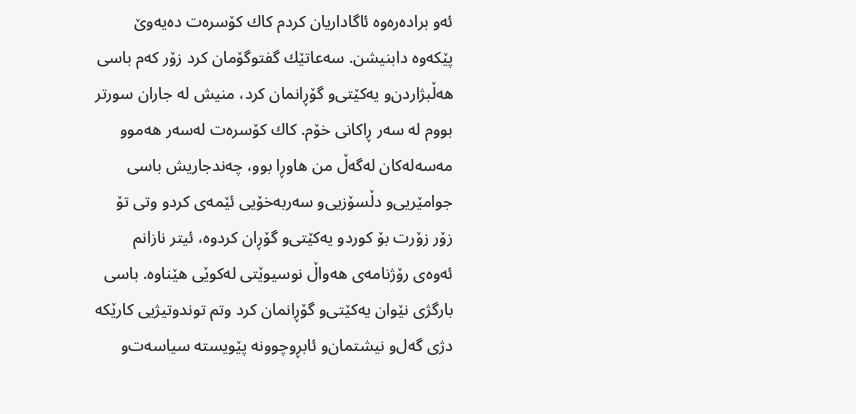ئه‌و براده‌ره‌وه‌ ئاگاداریان كردم كاك كۆسره‌ت ده‌یه‌وێ‌ پێكه‌وه‌ دابنیشن. سه‌عاتێك گفتوگۆمان كرد زۆر كه‌م باسی‌ هه‌ڵبژاردن‌و یه‌كێتی‌‌و گۆڕانمان كرد، منیش له‌ جاران سورتر بووم له‌ سه‌ر ڕاكانی‌ خۆم. كاك كۆسره‌ت له‌سه‌ر هه‌موو مه‌سه‌له‌كان له‌گه‌ڵ من هاوڕا بوو، چه‌ندجاریش باسی‌ جوامێریی‌‌و دڵسۆزیی‌‌و سه‌ربه‌خۆیی‌ ئێمه‌ی كرد‌و وتی‌ تۆ زۆر زۆرت بۆ كورد‌و یه‌كێتی‌‌و گۆڕان كردوه‌، ئیتر نازانم ئه‌وه‌ی‌ رۆژنامه‌ی هه‌واڵ نوسیوێتی‌ له‌كوێی هێناوه‌. باسی‌ بارگژی‌ نێوان یه‌كێتی‌‌و گۆڕانمان كرد وتم توندوتیژیی‌ كارێكه‌ دژی‌ گه‌ل‌و نیشتمان‌و ئابڕوچوونه‌ پێویسته‌ سیاسه‌ت‌و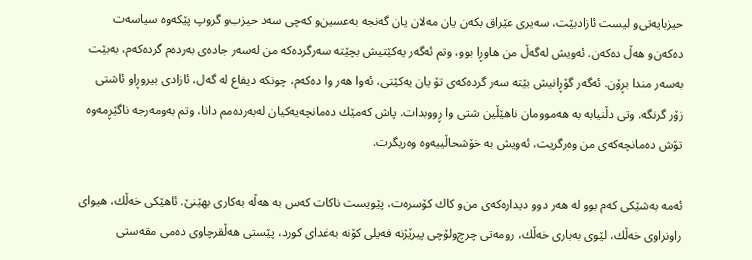حیزبایه‌تی‌و لیست ئازادبێت، سه‌یری عێراق بكه‌ن یان مه‌لان یان گه‌نجه‌ به‌عسین‌و كه‌چی سه‌د حیزب‌و گروپ پێكه‌وه‌ سیاسه‌ت ده‌كه‌ن‌و هه‌ڵ ده‌كه‌ن. ئه‌ویش له‌گه‌ڵ من هاوڕا بوو، وتم ئه‌گه‌ر یه‌كێتیش بچێته‌ سه‌رگرده‌كه‌ من له‌سه‌ر جاده‌ی به‌رده‌م گرده‌كه‌م، به‌بێت به‌سه‌ر مندا بڕۆن. ئه‌گه‌ر گۆڕانیش بێته‌ سه‌ر گرده‌كه‌ی‌ تۆ یان یه‌كێتی‌، ئه‌وا هه‌ر وا ده‌كه‌م، چونكه‌ دیفاع له‌ گه‌ل، ئازادی‌ بیر‌وڕا‌و ئاشتی‌ زۆر گرنگه‌. وتی‌ دڵنیابه‌ به‌ هه‌موومان ناهێڵین شتی‌ وا ڕووبدات. پاش كه‌مێك ده‌مانچه‌یه‌كیان له‌به‌رده‌مم دانا، وتم به‌ومه‌رجه‌ ناگێڕمه‌وه‌ تۆش ده‌مانچه‌كه‌ی‌ من وه‌رگریت، ئه‌ویش به‌ خۆشحاڵییه‌وه‌ وه‌ریگرت.

ئه‌مه‌ به‌شێكی‌ كه‌م بوو له‌ هه‌ر دوو دیداره‌كه‌ی‌ من‌و كاك كۆسره‌ت، پێویست ناكات كه‌س به‌ هه‌ڵه‌ به‌كاری‌ بهێنێ‌. ئاهێكی‌ خه‌ڵك، هیوای‌ راونراوی خه‌ڵك، لێوی‌ به‌باری‌ خه‌ڵك، رومه‌تی‌ چرچ‌ولۆچی‌ پیرێژنه‌ فه‌یلی‌ كۆنه‌ به‌غدای كورد، پێستی‌ هه‌ڵقرچاوی‌ ده‌می مقه‌ستی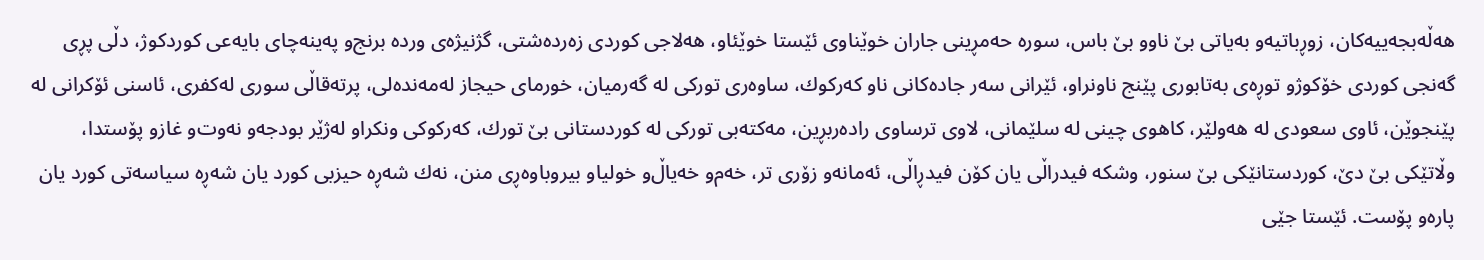هه‌ڵه‌بجه‌ییه‌كان، زوڕباتیه‌‌و به‌یاتی بێ ناوو بێ باس، سوره‌ حه‌مڕینی‌ جاران خوێناوی‌ ئێستا‌ خوێئاو، هه‌لاجی كوردی زه‌رده‌شتی، گژنیژه‌ی ورده‌ برنج‌و په‌ینه‌چای‌ بایه‌عی كوردكوژ، دڵی پڕی گه‌نجی‌ كوردی‌ خۆكوژ‌و توڕه‌ی به‌تابوری‌ پێنج ناونراو، ئێرانی‌ سه‌ر جاده‌كانی‌ ناو كه‌ركوك، ساوه‌ری‌ توركی‌ له‌ گه‌رمیان، خورمای‌ حیجاز له‌مه‌نده‌لی، پرته‌قاڵی سوری له‌كفری، ئاسنی ئۆكرانی‌ له‌ پێنجوێن، ئاوی سعودی له‌ هه‌ولێر، كاهوی‌ چینی‌ له‌ سلێمانی‌، لاوی‌ ترساوی راده‌ربڕین، مه‌كته‌بی‌ توركی‌ له‌ كوردستانی‌ بێ‌ تورك، كه‌ركوكی‌ ونكراو له‌ژێر بودجه‌‌و نه‌وت‌و غاز‌و پۆستدا، وڵاتێكی‌ بێ‌ دێ، كوردستانێكی‌ بێ‌ سنور، وشكه‌ فیدراڵی یان كۆن فیدڕاڵی‌، ئه‌مانه‌‌و زۆری تر، خه‌م‌و خه‌یاڵ‌و خولیا‌و بیروباوه‌ڕی‌ منن، نه‌ك شه‌ڕه‌ حیزبی كورد یان شه‌ڕه‌ سیاسه‌تی‌ كورد یان پاره‌‌و پۆست. ئێستا جێی‌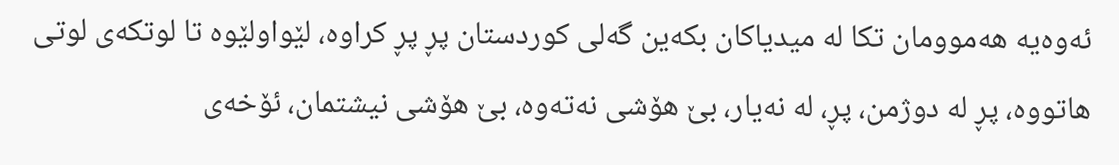ئه‌وه‌یه‌ هه‌موومان تكا له‌ میدیاكان بكه‌ین گه‌لی كوردستان پڕ پڕ كراوه‌، لێواولێوه‌ تا لوتكه‌ی‌ لوتی هاتووه‌، پڕ له‌ دوژمن، پڕ، له‌ نه‌یار، بێ‌ هۆشی‌ نه‌ته‌وه‌، بێ‌ هۆشی‌ نیشتمان، ئۆخه‌ی‌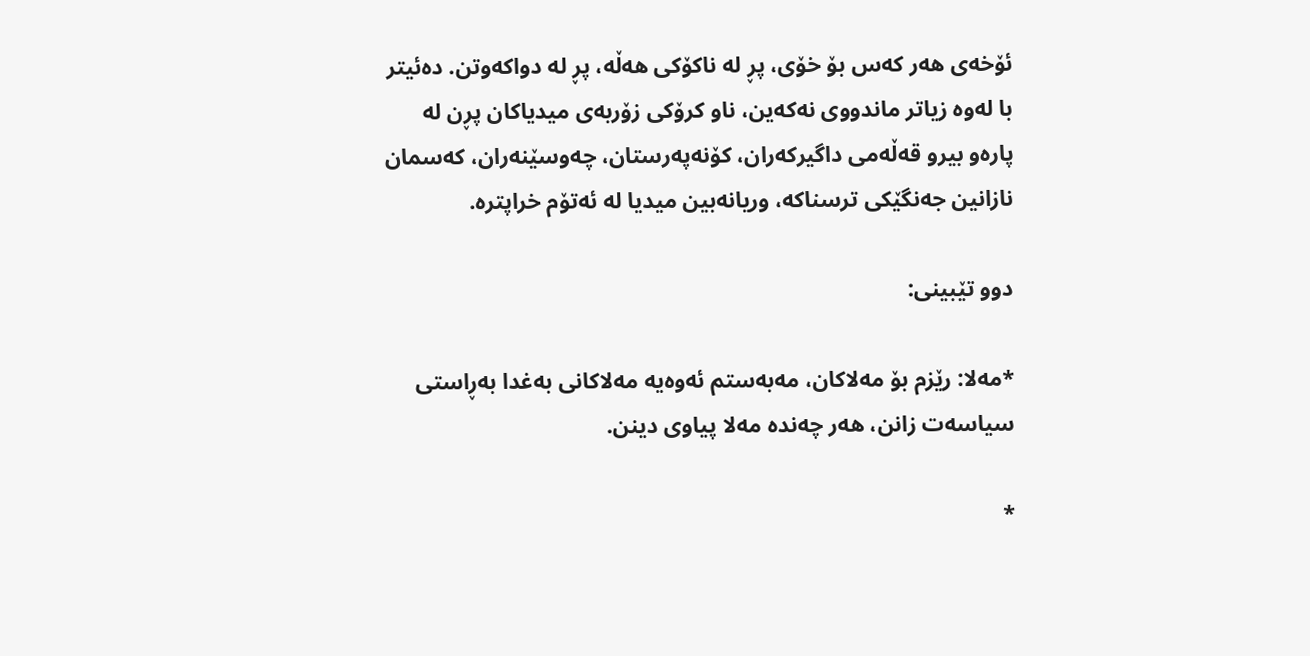ئۆخه‌ی‌ هه‌ر كه‌س بۆ خۆی‌، پڕ له‌ ناكۆكی‌ هه‌ڵه‌، پڕ له‌ دواكه‌وتن. ده‌ئیتر با له‌وه‌ زیاتر ماندووی‌ نه‌كه‌ین، ناو كرۆكی‌ زۆربه‌ی‌ میدیاكان پڕن له‌ پاره‌‌و بیرو قه‌ڵه‌می‌ داگیركه‌ران، كۆنه‌په‌رستان، چه‌وسێنه‌ران، كه‌سمان نازانین جه‌نگێكی‌ ترسناكه‌، وریانه‌بین میدیا له‌ ئه‌تۆم خراپتره‌.

دوو تێبینی‌:

*مه‌لا: رێزم بۆ مه‌لاكان، مه‌به‌ستم ئه‌وه‌یه‌ مه‌لاكانی‌ به‌غدا به‌ڕاستی‌ سیاسه‌ت زانن، هه‌ر چه‌نده‌ مه‌لا پیاوی دینن.

*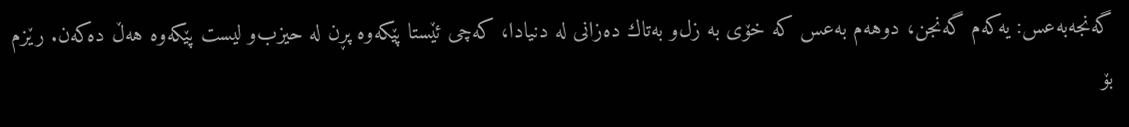گه‌نجه‌به‌عس: یه‌كه‌م گه‌نجن، دوهه‌م به‌عس كه‌ خۆی به‌ زل‌و به‌تاك ده‌زانی له‌ دنیادا، كه‌چی‌ ئێستا پێكه‌وه‌ پڕن له‌ حیزب‌و لیست پێكه‌وه‌ هه‌ڵ ده‌كه‌ن. رێزم بۆ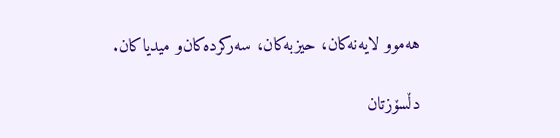هه‌موو لایه‌نه‌كان، حیزبه‌كان، سه‌ركرده‌كان‌و میدیاكان.

دڵسۆزتان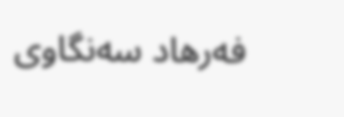فه‌رهاد سه‌نگاوی‌